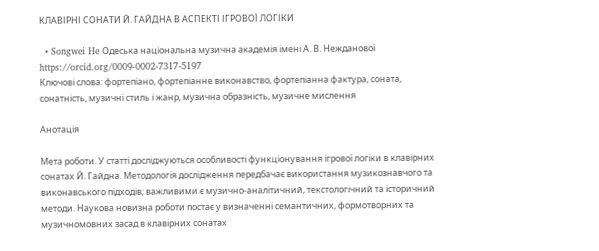КЛАВІРНІ СОНАТИ Й. ГАЙДНА В АСПЕКТІ ІГРОВОЇ ЛОГІКИ

  • Songwei He Одеська національна музична академія імені А. В. Нежданової https://orcid.org/0009-0002-7317-5197
Ключові слова: фортепіано, фортепіанне виконавство, фортепіанна фактура, соната, сонатність, музичні стиль і жанр, музична образність, музичне мислення

Анотація

Мета роботи. У статті досліджуються особливості функціонування ігрової логіки в клавірних сонатах Й. Гайдна. Методологія дослідження передбачає використання музикознавчого та виконавського підходів; важливими є музично-аналітичний, текстологічний та історичний методи. Наукова новизна роботи постає у визначенні семантичних, формотворних та музичномовних засад в клавірних сонатах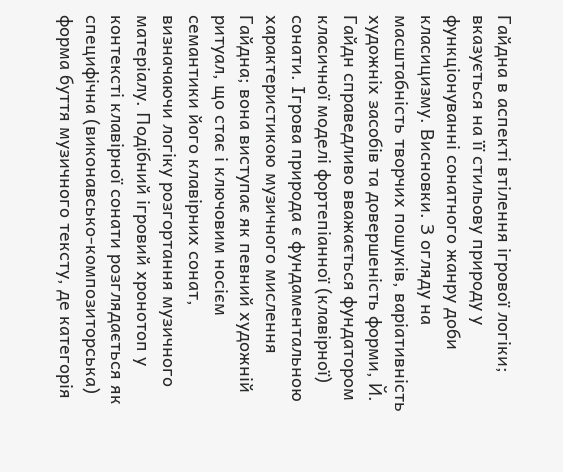Гайдна в аспекті втілення ігрової логіки; вказується на її стильову природу у функціонуванні сонатного жанру доби класицизму. Висновки. З огляду на масштабність творчих пошуків, варіативність художніх засобів та довершеність форми, Й. Гайдн справедливо вважається фундатором класичної моделі фортепіанної (клавірної) сонати. Ігрова природа є фундаментальною характеристикою музичного мислення Гайдна; вона виступає як певний художній ритуал, що стає і ключовим носієм семантики його клавірних сонат, визначаючи логіку розгортання музичного матеріалу. Подібний ігровий хронотоп у контексті клавірної сонати розглядається як специфічна (виконавсько-композиторська) форма буття музичного тексту, де категорія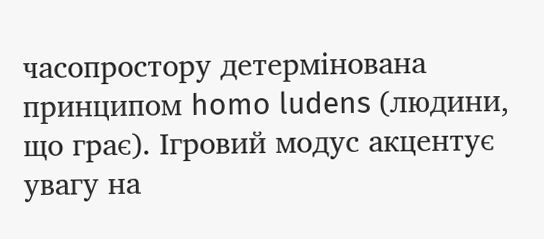часопростору детермінована принципом homo ludens (людини, що грає). Ігровий модус акцентує увагу на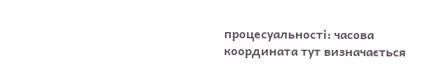процесуальності: часова координата тут визначається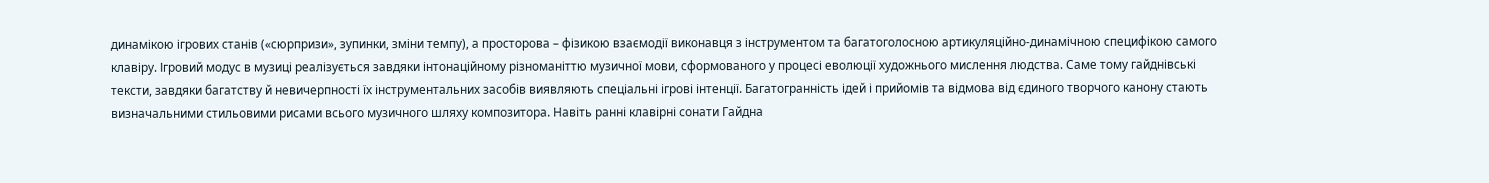динамікою ігрових станів («сюрпризи», зупинки, зміни темпу), а просторова – фізикою взаємодії виконавця з інструментом та багатоголосною артикуляційно-динамічною специфікою самого клавіру. Ігровий модус в музиці реалізується завдяки інтонаційному різноманіттю музичної мови, сформованого у процесі еволюції художнього мислення людства. Саме тому гайднівські тексти, завдяки багатству й невичерпності їх інструментальних засобів виявляють спеціальні ігрові інтенції. Багатогранність ідей і прийомів та відмова від єдиного творчого канону стають визначальними стильовими рисами всього музичного шляху композитора. Навіть ранні клавірні сонати Гайдна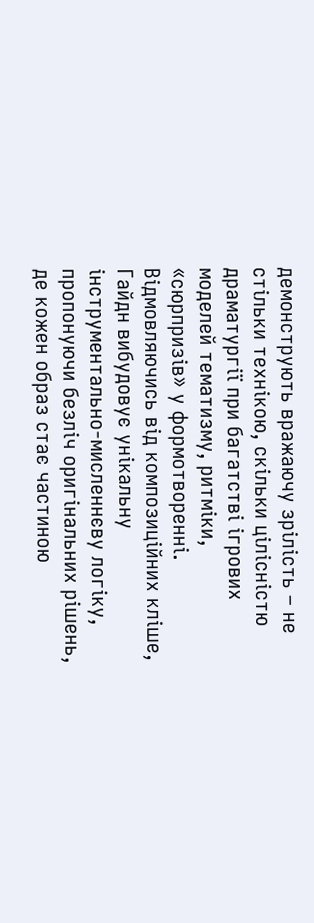демонструють вражаючу зрілість – не стільки технікою, скільки цілісністю драматургії при багатстві ігрових моделей тематизму, ритміки, «сюрпризів» у формотворенні. Відмовляючись від композиційних кліше, Гайдн вибудовує унікальну інструментально-мисленнєву логіку, пропонуючи безліч оригінальних рішень, де кожен образ стає частиною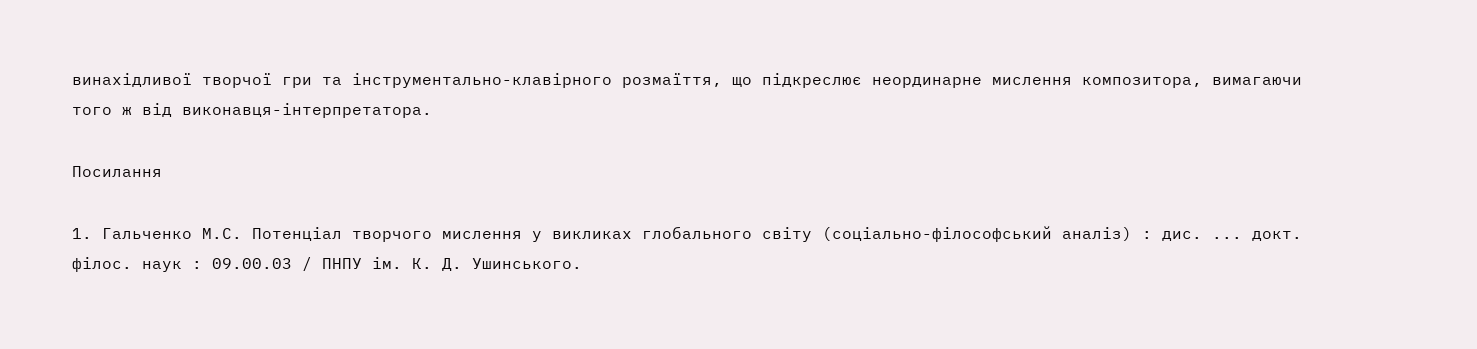винахідливої творчої гри та інструментально-клавірного розмаїття, що підкреслює неординарне мислення композитора, вимагаючи того ж від виконавця-інтерпретатора.

Посилання

1. Гальченко М.С. Потенціал творчого мислення у викликах глобального світу (соціально-філософський аналіз) : дис. ... докт. філос. наук : 09.00.03 / ПНПУ ім. К. Д. Ушинського.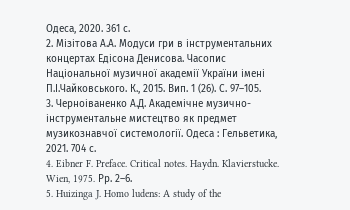Одеса, 2020. 361 с.
2. Мізітова А.А. Модуси гри в інструментальних концертах Едісона Денисова. Часопис Національної музичної академії України імені П.І.Чайковського. К., 2015. Вип. 1 (26). С. 97–105.
3. Черноіваненко А.Д. Академічне музично-інструментальне мистецтво як предмет музикознавчої системології. Одеса : Гельветика, 2021. 704 с.
4. Eibner F. Preface. Critical notes. Haydn. Klavierstucke. Wien, 1975. Рр. 2–6.
5. Huizinga J. Homo ludens: A study of the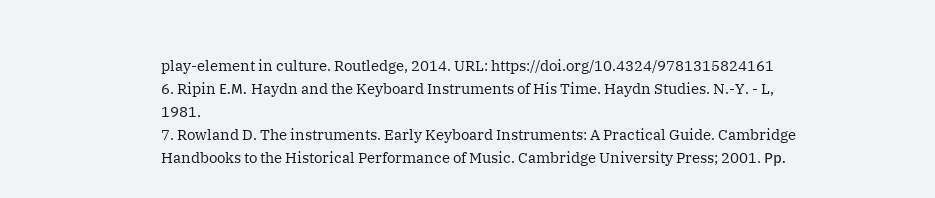play-element in culture. Routledge, 2014. URL: https://doi.org/10.4324/9781315824161
6. Ripin Е.М. Haydn and the Keyboard Instruments of His Time. Haydn Studies. N.-Y. - L, 1981.
7. Rowland D. The instruments. Early Keyboard Instruments: A Practical Guide. Cambridge Handbooks to the Historical Performance of Music. Cambridge University Press; 2001. Рр.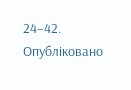24–42.
Опубліковано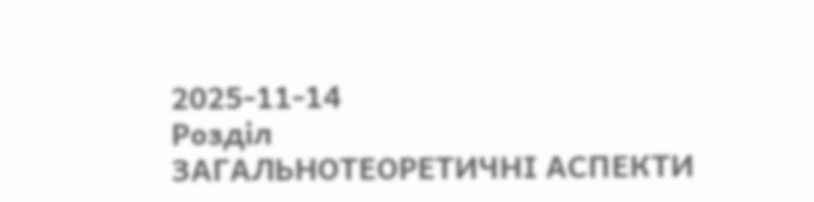2025-11-14
Розділ
ЗАГАЛЬНОТЕОРЕТИЧНІ АСПЕКТИ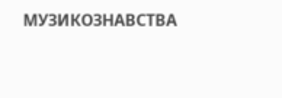МУЗИКОЗНАВСТВА